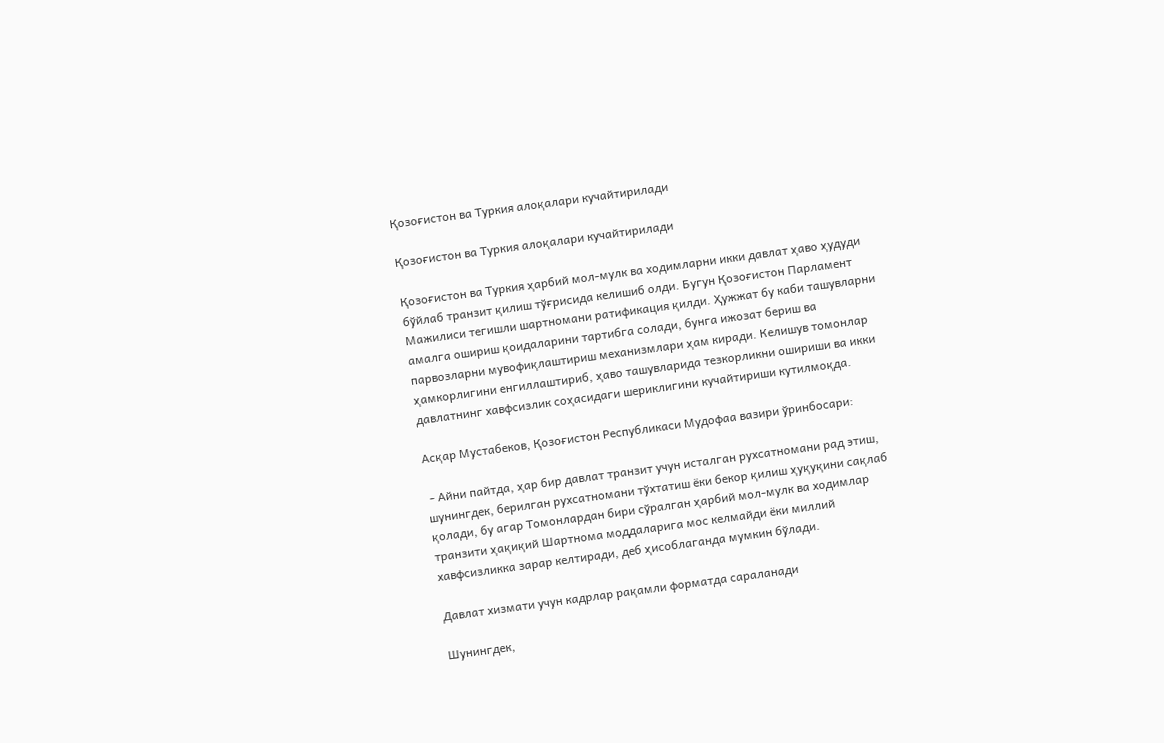Қозоғистон ва Туркия алоқалари кучайтирилади

Қозоғистон ва Туркия алоқалари кучайтирилади

Қозоғистон ва Туркия ҳарбий мол-мулк ва ходимларни икки давлат ҳаво ҳудуди бўйлаб транзит қилиш тўғрисида келишиб олди. Бугун Қозоғистон Парламент Мажилиси тегишли шартномани ратификация қилди. Ҳужжат бу каби ташувларни амалга ошириш қоидаларини тартибга солади, бунга ижозат бериш ва парвозларни мувофиқлаштириш механизмлари ҳам киради. Келишув томонлар ҳамкорлигини енгиллаштириб, ҳаво ташувларида тезкорликни ошириши ва икки давлатнинг хавфсизлик соҳасидаги шериклигини кучайтириши кутилмоқда.

Асқар Мустабеков, Қозоғистон Республикаси Мудофаа вазири ўринбосари:

 - Айни пайтда, ҳар бир давлат транзит учун исталган рухсатномани рад этиш, шунингдек, берилган рухсатномани тўхтатиш ёки бекор қилиш ҳуқуқини сақлаб қолади, бу агар Томонлардан бири сўралган ҳарбий мол-мулк ва ходимлар транзити ҳақиқий Шартнома моддаларига мос келмайди ёки миллий хавфсизликка зарар келтиради, деб ҳисоблаганда мумкин бўлади.

Давлат хизмати учун кадрлар рақамли форматда сараланади

Шунингдек,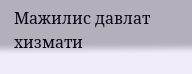Мажилис давлат хизмати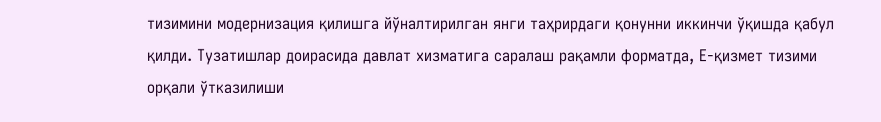тизимини модернизация қилишга йўналтирилган янги таҳрирдаги қонунни иккинчи ўқишда қабул қилди. Тузатишлар доирасида давлат хизматига саралаш рақамли форматда, Е-қизмет тизими орқали ўтказилиши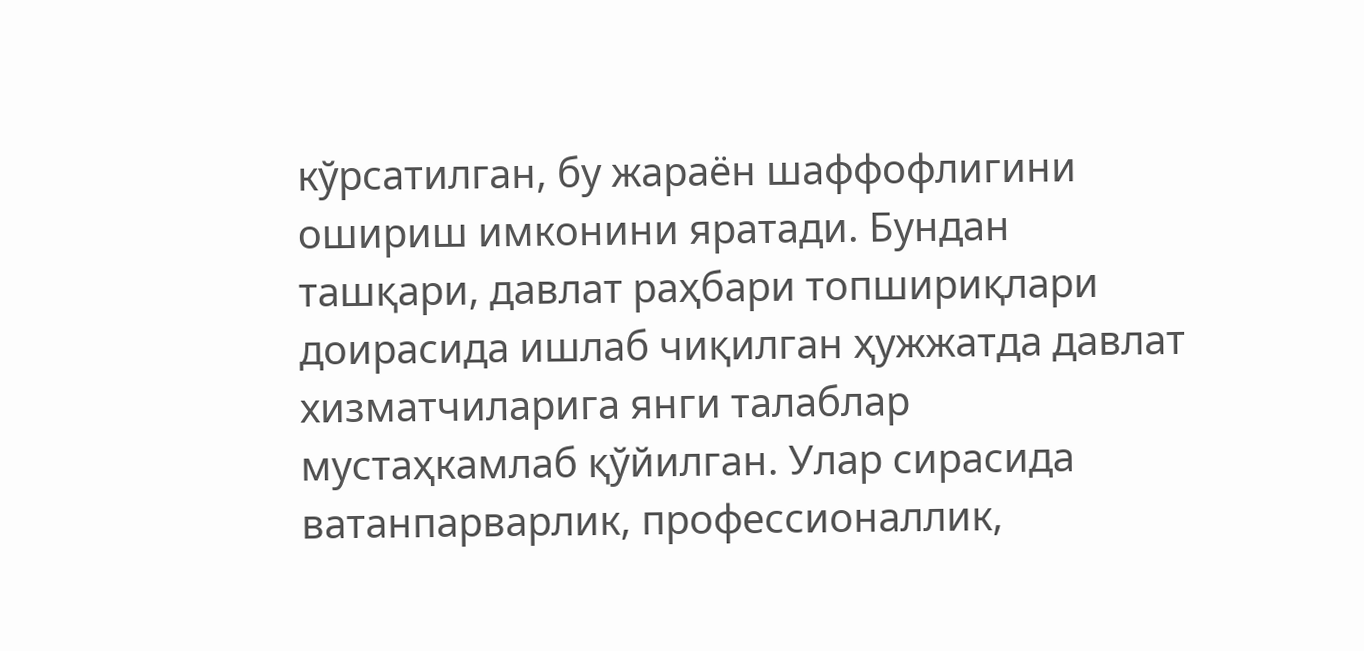кўрсатилган, бу жараён шаффофлигини ошириш имконини яратади. Бундан ташқари, давлат раҳбари топшириқлари доирасида ишлаб чиқилган ҳужжатда давлат хизматчиларига янги талаблар мустаҳкамлаб қўйилган. Улар сирасида ватанпарварлик, профессионаллик,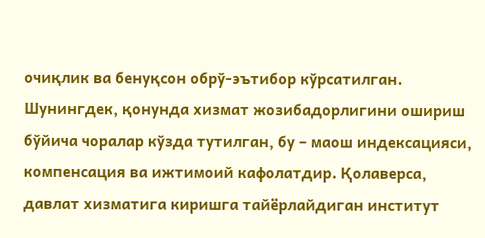очиқлик ва бенуқсон обрў-эътибор кўрсатилган. Шунингдек, қонунда хизмат жозибадорлигини ошириш бўйича чоралар кўзда тутилган, бу – маош индексацияси, компенсация ва ижтимоий кафолатдир. Қолаверса, давлат хизматига киришга тайёрлайдиган институт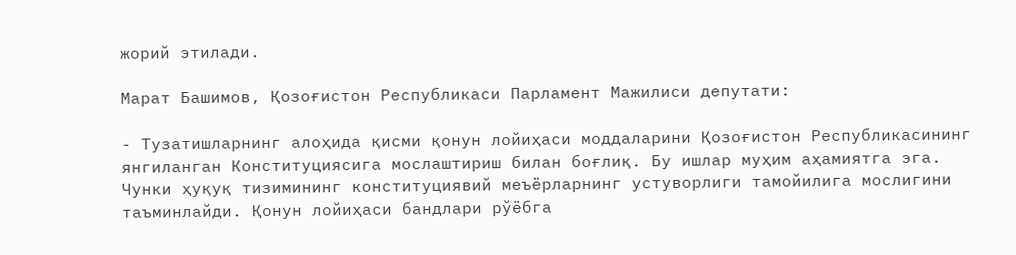жорий этилади.

Марат Башимов, Қозоғистон Республикаси Парламент Мажилиси депутати:

- Тузатишларнинг алоҳида қисми қонун лойиҳаси моддаларини Қозоғистон Республикасининг янгиланган Конституциясига мослаштириш билан боғлиқ. Бу ишлар муҳим аҳамиятга эга. Чунки ҳуқуқ тизимининг конституциявий меъёрларнинг устуворлиги тамойилига мослигини таъминлайди. Қонун лойиҳаси бандлари рўёбга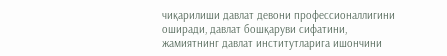чиқарилиши давлат девони профессионаллигини оширади, давлат бошқаруви сифатини, жамиятнинг давлат институтларига ишончини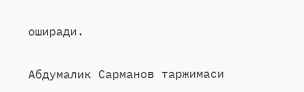оширади.

Абдумалик Сарманов таржимаси